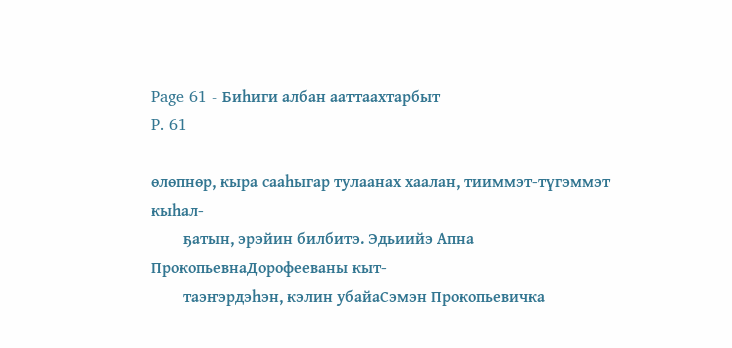Page 61 - Биһиги албан ааттаахтарбыт
P. 61

өлөпнөр, кыра сааһыгар тулаанах хаалан, тииммэт-түгэммэт кыһал-
        ҕатын, эрэйин билбитэ. Эдьиийэ Апна ПрокопьевнаДорофееваны кыт-
        таэҥэрдэһэн, кэлин убайаСэмэн Прокопьевичка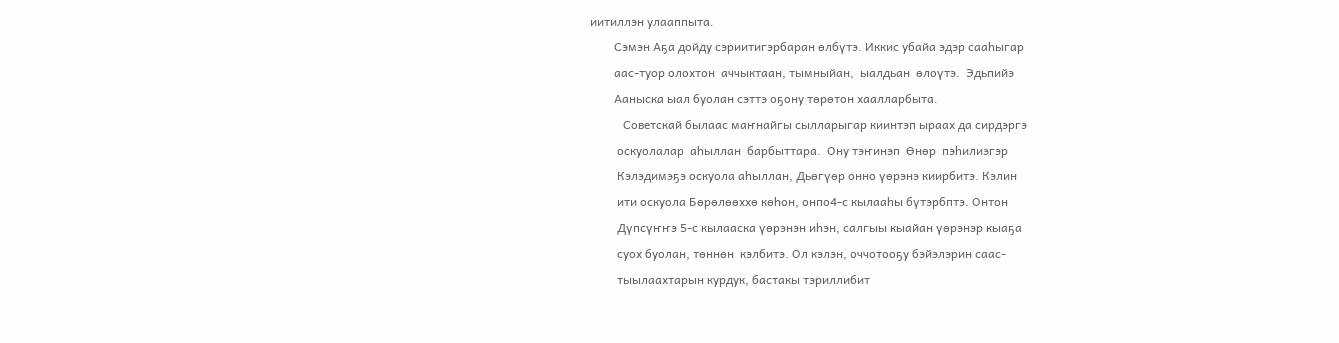иитиллэн улааппыта.
        Сэмэн Аҕа дойду сэриитигэрбаран өлбүтэ. Иккис убайа эдэр сааһыгар
        аас-туор олохтон  аччыктаан, тымныйан,  ыалдьан  өлоүтэ.  Эдьпийэ
        Ааныска ыал буолан сэттэ оҕону төрөтон хаалларбыта.
           Советскай былаас маҥнайгы сылларыгар киинтэп ыраах да сирдэргэ
         оскуолалар  аһыллан  барбыттара.  Ону тэҥинэп  Өнөр  пэһилиэгэр
         Кэлэдимэҕэ оскуола аһыллан, Дьөгүөр онно үөрэнэ киирбитэ. Кэлин
         ити оскуола Бөрөлөөххө көһон, онпо4-с кылааһы бүтэрбптэ. Онтон
         Дүпсүҥҥэ 5-с кылааска үөрэнэн иһэн, салгыы кыайан үөрэнэр кыаҕа
         суох буолан, төннөн  кэлбитэ. Ол кэлэн, оччотооҕу бэйэлэрин саас-
         тыылаахтарын курдук, бастакы тэриллибит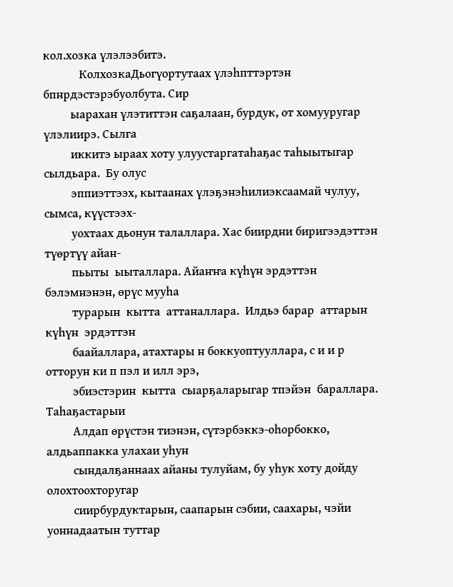кол.хозка үлэлээбитэ.
            КолхозкаДьогүортутаах үлэһпттэртэн бпнрдэстэрэбуолбута. Сир
         ыарахан үлэтиттэн саҕалаан, бурдук, от хомууругар үлэлиирэ. Сылга
         иккитэ ыраах хоту улуустаргатаһаҕас таһыытыгар сылдьара.  Бу олус
         эппиэттээх, кытаанах үлэҕэнэһилиэксаамай чулуу, сымса, күүстээх-
         уохтаах дьонун талаллара. Хас биирдни биригээдэттэн түөртүү айан-
         пьыты  ыыталлара. Айаҥҥа күһүн эрдэттэн бэлэмнэнэн, өрүс мууһа
         турарын  кытта  аттаналлара.  Илдьэ барар  аттарын  күһүн  эрдэттэн
         баайаллара, атахтары н боккуоптууллара, с и и р отторун ки п пэл и илл эрэ,
         эбиэстэрин  кытта  сыарҕаларыгар тпэйэн  бараллара. Таһаҕастарыи
         Алдап өрүстэн тиэнэн, сүтэрбэккэ-оһорбокко, алдьаппакка улахаи уһун
         сындалҕаннаах айаны тулуйам, бу уһук хоту дойду олохтоохторугар
         сиирбурдуктарын, саапарын сэбии, саахары, чэйи уоннадаатын туттар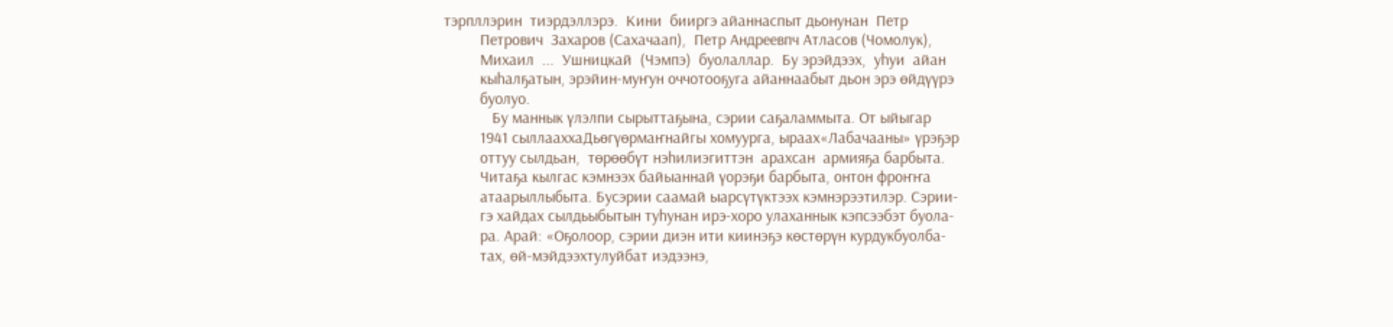тэрпллэрин  тиэрдэллэрэ.  Кини  бииргэ айаннаспыт дьонунан  Петр
         Петрович  Захаров (Сахачаап),  Петр Андреевпч Атласов (Чомолук),
         Михаил  ...  Ушницкай  (Чэмпэ)  буолаллар.  Бу эрэйдээх,  уһуи  айан
         кыһалҕатын, эрэйин-муҥун оччотооҕуга айаннаабыт дьон эрэ өйдүүрэ
         буолуо.
            Бу маннык үлэлпи сырыттаҕына, сэрии саҕаламмыта. От ыйыгар
         1941 сыллааххаДьөгүөрмаҥнайгы хомуурга, ыраах«Лабачааны» үрэҕэр
         оттуу сылдьан,  төрөөбүт нэһилиэгиттэн  арахсан  армияҕа барбыта.
         Читаҕа кылгас кэмнээх байыаннай үорэҕи барбыта, онтон фроҥҥа
         атаарыллыбыта. Бусэрии саамай ыарсүтүктээх кэмнэрээтилэр. Сэрии-
         гэ хайдах сылдьыбытын туһунан ирэ-хоро улаханнык кэпсээбэт буола-
         ра. Арай: «Оҕолоор, сэрии диэн ити киинэҕэ көстөрүн курдукбуолба-
         тах, өй-мэйдээхтулуйбат иэдээнэ,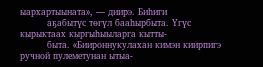ыархартыыната», — диирэ. Биһиги
         аҕабытүс төгүл бааһырбыта. Үгүс кырыктаах кыргыһыыларга кытты-
         быта. «Биироннукулахан кимэн киирпигэ ручной пулеметунан ытыа-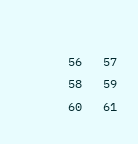56   57   58   59   60   61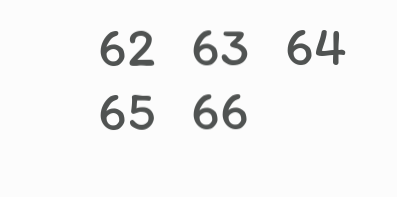62   63   64   65   66